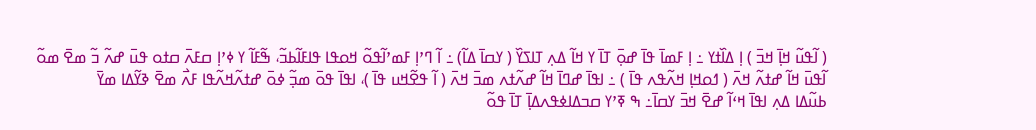( ߊ߬ߟߎ߬ ߞߊ߲߫ ߞߏ߫ ) ߊ߲ ߡߊ߰ߙߌ ߸ ߊ߲ ߓߘߊ߫ ߟߊ߫ ߝߋ߲߫ ߠߊ߫ ߌ ߞߊ߬ ߡߍ߲ ߠߊߖߌ߰ ( ߌߛߊ߫ ߡߊ߬) ߸ ߊ߬ ߣߴߊ߲ ߓߘߴߊ߬ߟߋ߬ ߞߋߟߊ ߟߊߓߊ߬ߕߏ߬، ߒ߬ߓߊ߬ ߌ ߦߴߊ߲ ߛߓߍ߫ ߛߙߋ ߟߎ߫ ߝߍ߬ ߏ߬ ߘߐ߫ ߘߋ߬
ߊ߬ߟߎ߫ ߞߊ߬ ߝߙߍ߬ ߞߍ߫ ( ߗߋߞߊ߲ ߞߍ߬ߟߍ ߟߊ߫ ) ߸ ߊߟߊ߫ ߝߣߊ߫ ߞߊ߬ ߝߍ߬ߙߍ ߘߏ߫ ߞߍ߫ ( ߊ߬ ߟߐ߬ߞߎ ߟߊ߫ )، ߊߟߊ߫ ߟߋ߫ ߘߏ߲߬ ߦߋ߫ ߝߙߍ߬ߞߍ߬ߟߊ ߓߍ߯ ߘߐ߫ ߢߌ߬ߡߊ ߘߌ߫
ߕߎ߬ߡߊ ߡߍ߲ ߊߟߊ߫ ߞߵߊ߬ ߝߐ߫ ߞߏ߫ ߌߛߊ߫߸ ߒ ߧߴߌ ߛߏߡߊߦߟߍߡߊ߲߫ ߠߊ߫ ߟߋ߬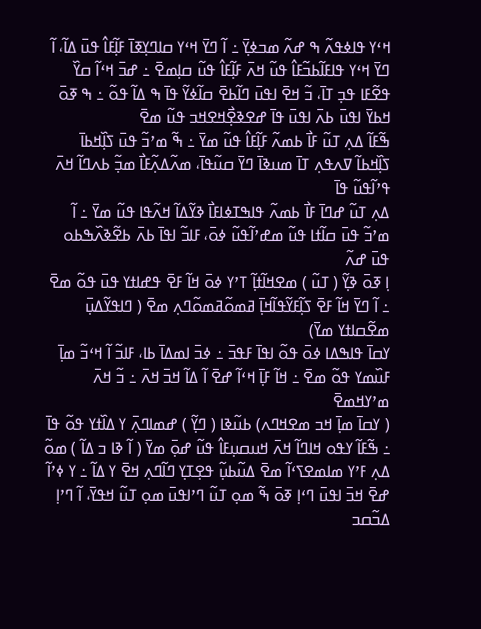ߞߵߌ ߟߊߦߟߍ߬ ߒ ߝߍ߬ ߘߏߦߌ߲߫ ߸ ߊ߬ ߣߌ߫ ߞߵߌ ߛߊߣߌ߲ߧߊ߫ ߓߊ߲߬ߓߊ߮ ߟߎ߫ ߡߊ߬، ߊ߬ ߣߌ߫ ߞߵߌ ߟߊߓߊ߬ߕߏ߬ߓߊ߮ ߟߎ߬ ߞߍ߫ ߓߊ߲߬ߓߊ߮ ߟߎ߬ ߛߊ߲ߘߐ߫ ߸ ߝߏ߫ ߞߵߊ߬ ߛߌ߰ ߟߐ߬ߓߊ ߟߏ߲ ߠߊ߫، ߏ߬ ߞߐ߫ ߊߟߎ߫ ߣߊ߬ߕߐ߫ ߛߊ߬ߦߌ߬ ߟߊ߫ ߒ ߡߊ߬ ߟߋ߬ ߸ ߒ ߧߋ߫ ߞߕߌ߫ ߊߟߎ߫ ߕߍ߫ ߊߟߎ߫ ߟߊ߫ ߝߐߢߐ߲߯ߞߐߞߏ ߟߎ߬ ߘߐ߫
ߒ߬ߓߊ߬ ߡߍ߲ ߠߎ߬ ߓߊ߯ ߕߘߍ߬ ߓߊ߲߬ߓߊ߮ ߟߎ߬ ߘߌ߫ ߸ ߒ߬ ߘߴߏ߬ ߟߎ߫ ߖߊ߲߰ߞߕߊ߫ ߖߊ߲߰ߞߕߊ߬ ߜߍߟߍ߲ ߠߊ߫ ߘߎߢߊ߫ ߣߌ߫ ߛߎ߬ߟߊ߫، ߘߍ߬ߡߍ߲߬ߓߊ߯ ߘߏ߲߬ ߕߍߣߊ߬ ߞߍ߫ ߟߴߊ߬ߟߎ߬ ߟߊ߫
ߡߍ߲ ߠߎ߬ ߝߣߊ߫ ߓߊ߯ ߕߘߍ߬ ߟߊߒߠߦߊߓߊ߯ ߢߌ߬ߡߊ߬ ߞߍ߬ߟߊ ߟߎ߬ ߘߌ߫ ߸ ߊ߬ ߘߴߏ߬ ߟߎ߫ ߛߊ߬ߙߊ ߟߎ߬ ߘߝߴߊ߬ߟߎ߬ ߦߋ߫، ߓߊߏ߬ ߊߟߊ߫ ߕߍ߫ ߕߐ߬ߢߍ߰ߒߕߋ ߟߎ߫ ߝߍ߬
ߊ߲ ߧߋ߫ ߢߌ߲߬ ( ߠߎ߬ ) ߘߐߞߊ߬ߙߊ߲߬ ߠߴߌ ߦߋ߫ ߞߊ߬ ߓߐ߫ ߟߝߊߙߌ ߟߎ߫ ߟߋ߬ ߘߐ߫ ߸ ߊ߬ ߣߌ߫ ߞߊ߬ ߓߐ߫ ߖߊ߲߬ߓߌ߬ߟߊ߬ߞߊ߲߫ ߥߘߋ߬ߥߘߋ߬ߣߍ߲ ߘߐ߫ ( ߣߊߟߌ߬ߡߎ߲߫ ߘߐ߬ߛߊߙߌ ߘߌ߫)
ߌߛߊ߫ ߟߊߒߡߊ ߦߋ߫ ߟߋ߬ ߊߟߊ߫ ߓߟߏ߫ ߸ ߦߏ߫ ߊߘߡߊ߫ ߕߊ، ߓߊߏ߬ ߊ߬ ߞߵߏ߬ ߘߊ߲߫ ߓߎ߰ߘߌ ߟߋ߬ ߘߐ߫ ߸ ߞߊ߬ ߓߊ߲߫ ߞߵߊ߬ ߝߐ߫ ߊ߬ ߡߊ߬ ߞߏ߫ ߞߍ߫ ߸ ߏ߬ ߞߍ߫ ߘߴߌߞߘߐ߫
( ߌߛߊ߫ ߘߊ߲߫ ߞߏ ߘߐߞߣߍ) ߕߎ߬ߢߊ ( ߣߌ߲߬ ) ߝߘߊߣߍ߲߫ ߌ ߡߊ߰ߙߌ ߟߋ߬ ߟߊ߫ ߸ ߒ߬ߓߊ߬ ߌߟߋ ߞߊߣߊ߬ ߞߍ߫ ߞߎߛߎ߲ߓߊ߮ ߟߎ߬ ߝߋ߲߫ ߘߌ߫ ( ߊ߬ ߢߊ ߏ ߡߊ߬ ) ߘߋ߬
ߡߍ߲ ߓߴߌ ߘߊߘߐߖߵߊ߬ ߘߐ߫ ߡߎ߬ߕߎ߲߬ ߟߐ߲ߠߌ߲ ߣߊ߬ߣߍ߲ ߞߐ߫ ߌ ߡߊ߬ ߸ ߌ ߦߴߊ߬ ߝߐ߫ ߞߏ߫ ߊߟߎ߫ ߣߵߊ߲ ߧߋ߫ ߒ߬ ߘߋ߲ ߠߎ߬ ߣߴߊߟߎ߫ ߘߋ߲ ߠߎ߬ ߞߟߌ߫، ߊ߬ ߣߴߊ߲ ߡߏ߬ߛߏ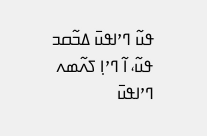ߟߎ߬ ߣߴߊߟߎ߫ ߡߏ߬ߛߏ ߟߎ߬، ߊ߬ ߣߴߊ߲ ߖߍ߬ߘߍ ߣߴߊߟߎ߫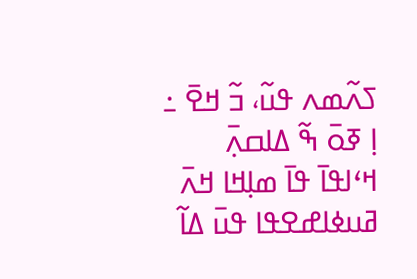ߖߍ߬ߘߍ ߟߎ߬، ߏ߬ ߞߐ߫ ߸ ߊ߲ ߧߋ߫ ߒ߬ ߡߊߛߍ߲߫ ߞߵߊߟߊ߫ ߟߊ߫ ߘߊ߲ߞߊ ߞߍ߫ ߥߎߦߊߝߐߟߊ ߟߎ߫ ߡߊ߬